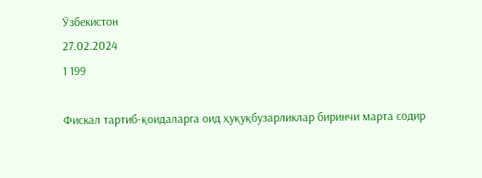Ўзбекистон
27.02.2024
1 199

Фискал тартиб-қоидаларга оид ҳуқуқбузарликлар биринчи марта содир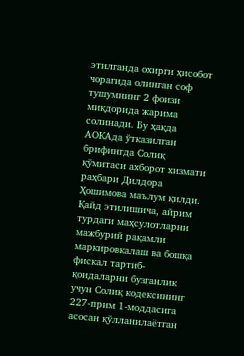этилганда охирги ҳисобот чорагида олинган соф тушумнинг 2 фоизи миқдорида жарима солинади. Бу ҳақда АОКАда ўтказилган брифингда Солиқ қўмитаси ахборот хизмати раҳбари Дилдора Ҳошимова маълум қилди.
Қайд этилишича, айрим турдаги маҳсулотларни мажбурий рақамли маркировкалаш ва бошқа фискал тартиб-қоидаларни бузганлик учун Солиқ кодексининг 227-прим 1-моддасига асосан қўлланилаётган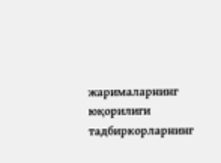жарималарнинг юқорилиги тадбиркорларнинг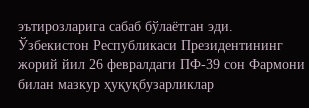эътирозларига сабаб бўлаётган эди.
Ўзбекистон Республикаси Президентининг жорий йил 26 февралдаги ПФ-39 сон Фармони билан мазкур ҳуқуқбузарликлар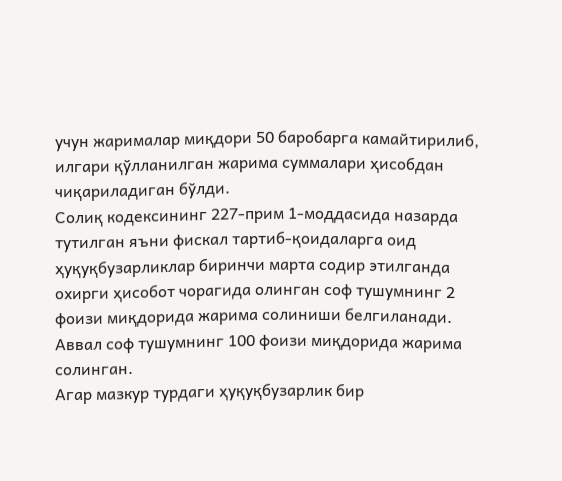учун жарималар миқдори 50 баробарга камайтирилиб, илгари қўлланилган жарима суммалари ҳисобдан чиқариладиган бўлди.
Солиқ кодексининг 227-прим 1-моддасида назарда тутилган яъни фискал тартиб-қоидаларга оид ҳуқуқбузарликлар биринчи марта содир этилганда охирги ҳисобот чорагида олинган соф тушумнинг 2 фоизи миқдорида жарима солиниши белгиланади. Аввал соф тушумнинг 100 фоизи миқдорида жарима солинган.
Агар мазкур турдаги ҳуқуқбузарлик бир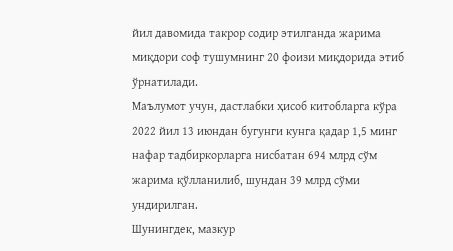йил давомида такрор содир этилганда жарима миқдори соф тушумнинг 20 фоизи миқдорида этиб ўрнатилади.
Маълумот учун, дастлабки ҳисоб китобларга кўра 2022 йил 13 июндан бугунги кунга қадар 1,5 минг нафар тадбиркорларга нисбатан 694 млрд сўм жарима қўлланилиб, шундан 39 млрд сўми ундирилган.
Шунингдек, мазкур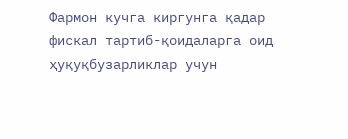Фармон кучга киргунга қадар фискал тартиб-қоидаларга оид ҳуқуқбузарликлар учун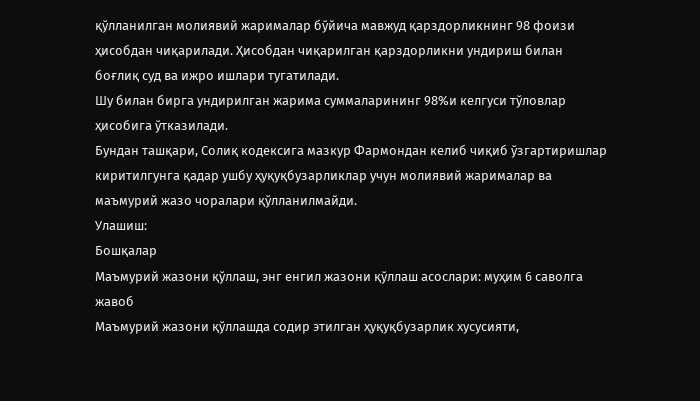қўлланилган молиявий жарималар бўйича мавжуд қарздорликнинг 98 фоизи ҳисобдан чиқарилади. Ҳисобдан чиқарилган қарздорликни ундириш билан боғлиқ суд ва ижро ишлари тугатилади.
Шу билан бирга ундирилган жарима суммаларининг 98%и келгуси тўловлар ҳисобига ўтказилади.
Бундан ташқари, Солиқ кодексига мазкур Фармондан келиб чиқиб ўзгартиришлар киритилгунга қадар ушбу ҳуқуқбузарликлар учун молиявий жарималар ва маъмурий жазо чоралари қўлланилмайди.
Улашиш:
Бошқалар
Маъмурий жазони қўллаш, энг енгил жазони қўллаш асослари: муҳим 6 саволга жавоб
Маъмурий жазони қўллашда содир этилган ҳуқуқбузарлик хусусияти,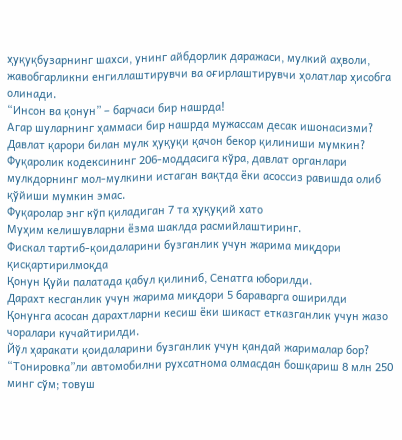ҳуқуқбузарнинг шахси, унинг айбдорлик даражаси, мулкий аҳволи, жавобгарликни енгиллаштирувчи ва оғирлаштирувчи ҳолатлар ҳисобга олинади.
“Инсон ва қонун” – барчаси бир нашрда!
Агар шуларнинг ҳаммаси бир нашрда мужассам десак ишонасизми?
Давлат қарори билан мулк ҳуқуқи қачон бекор қилиниши мумкин?
Фуқаролик кодексининг 206-моддасига кўра, давлат органлари мулкдорнинг мол-мулкини истаган вақтда ёки асоссиз равишда олиб қўйиши мумкин эмас.
Фуқаролар энг кўп қиладиган 7 та ҳуқуқий хато
Муҳим келишувларни ёзма шаклда расмийлаштиринг.
Фискал тартиб-қоидаларини бузганлик учун жарима миқдори қисқартирилмоқда
Қонун Қуйи палатада қабул қилиниб, Сенатга юборилди.
Дарахт кесганлик учун жарима миқдори 5 бараварга оширилди
Қонунга асосан дарахтларни кесиш ёки шикаст етказганлик учун жазо чоралари кучайтирилди.
Йўл ҳаракати қоидаларини бузганлик учун қандай жарималар бор?
“Тонировка”ли автомобилни рухсатнома олмасдан бошқариш 8 млн 250 минг сўм; товуш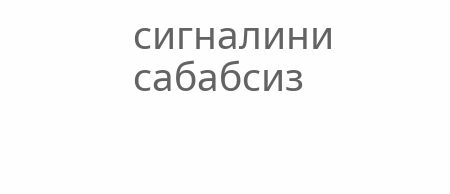сигналини сабабсиз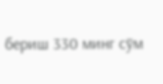бериш 330 минг сўм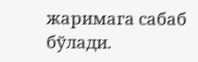жаримага сабаб бўлади.